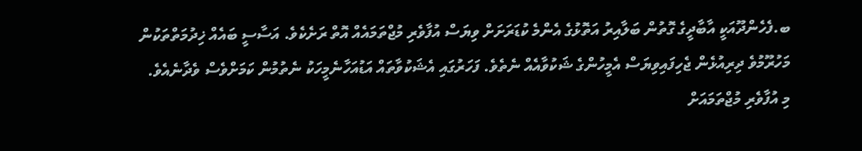ބ.ފެހެންދޫއަކީ އާބާދީގެ ގޮތުން ބަލާއިރު އަތޮޅުގެ އެންމެ ކުޑަރަށަށް ވިޔަސް އުފާވެރި މުޖްތަމައެއް އޮތް ރަށެކެވެ. އަސާސީ ބައެއް ޚިދުމަތްތަކުން މަހުރޫމުވެ ދިރިއުޅެން ޖެހިފައިވިޔަސް އެމީހުންގެ ޝަކުވާއެއް ނެތެވެ. ފަހަރުގައި އެޝަކުވާތައް އަޑުއަހާނެމީހަކު ނެތުމުން ކަމަށްވެސް ވެދާނެއެވެ.
މި އުފާވެރި މުޖްތަމައަށް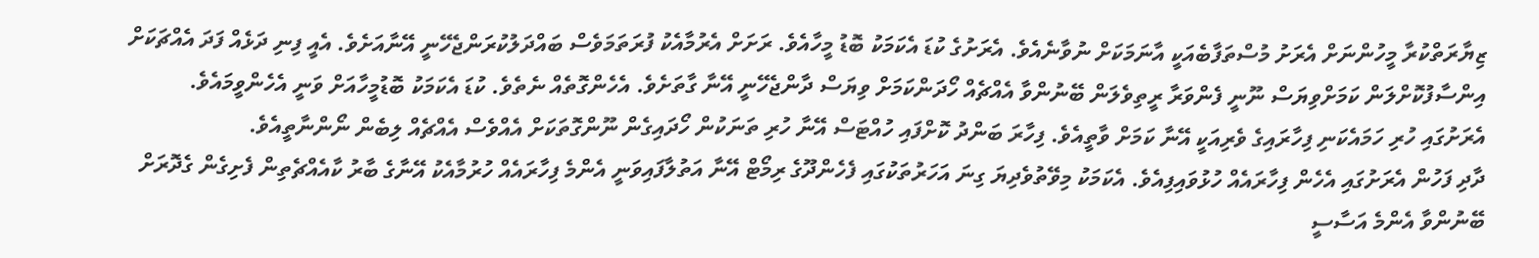ޒިޔާރަތްކުރާ މީހުންނަށް އެރަށު މުސްތަފާބެއަކީ އާނަމަކަށް ނުވާނެއެވެ. އެރަށުގެ ކުޑަ އެކަމަކު ބޮޑު މީހާއެވެ. ރަށަށް އެރުމާއެކު ފުރަތަމަވެސް ބައްދަލުކުރަންޖެހޭނީ އޭނާއަށެވެ. އެއީ ފިނި ދަޅެއް ފަދަ އެއްޗަކަށް އިންސާފުކޮށްލަން ކަމަށްވިޔަސް ނޫނީ ފެންވަރާ ރީތިވެލަން ބޭނުންވާ އެއްޗެއް ހޯދަންކަމަށް ވިޔަސް ދާންޖެހޭނީ އޭނާ ގާތަށެވެ. އެހެންގޮތެއް ނެތެވެ. ކުޑަ އެކަމަކު ބޮޑުމީހާއަށް ވަނީ އެހެންވީމައެވެ. އެރަށުގައި ހުރި ހަމައެކަނި ފިހާރައިގެ ވެރިއަކީ އޭނާ ކަމަށް ވާތީއެވެ. ފިހާރަ ބަންދު ކޮށްފައި ހުއްޓަސް އޭނާ ހުރި ތަނަކުން ހޯދައިގެން ނޫންގޮތަކަށް އެއްވެސް އެއްޗެއް ލިބެން ނޯންނާތީއެވެ.
ދާދި ފަހުން އެރަށުގައި އެހެން ފިހާރައެއް ހުޅުވައިފިއެވެ. އެކަމަކު މިވޭތުވެދިޔަ ގިނަ އަހަރުތަކުގައި ފެހެންދޫގެ ރިމޯޓް އޭނާ އަތުލާފައިވަނީ އެންމެ ފިހާރައެއް ހުރުމާއެކު އޭނާގެ ބާރު ކާއެއްޗެތިން ފެށިގެން ގެދޮރަށް ބޭނުންވާ އެންމެ އަސާސީ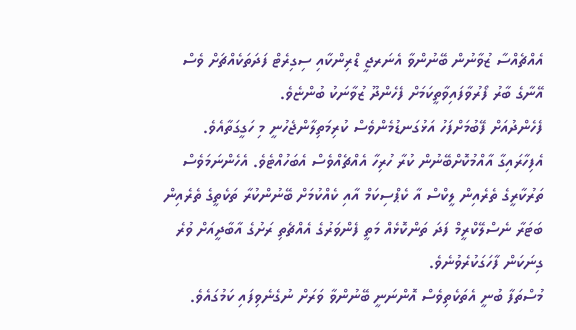އެއްޗެއްސާ ޒުވާނުން ބޭނުންވާ އެނަރޖީ ޑްރިންކާއި ސިގިރެޓް ފަދަތަކެއްޗަށް ވެސް އޭނާގެ ބާރު ފޯރުވާފައިވާތީކަމަށް ފެހެންދޫ ޒުވާނަކު ބުންޏެވެ.
ފެހެންދުއަށް ފޭބުމަށްފަހު އަޅުގަނޑުމެންވެސް ކުރިމަތިލާންޖެހުނީ މި ހަގީގަތާއެވެ.
އެފިހާރައިގާ އާއްމުކޮށްބޭނުން ކުރާ ހުރިހާ އެއްޗެއްވެސް އެބަހުއްޓެވެ. އެހެންނަމަވެސް ތަރުކާރީގެ ތެރެއިން ލީކްސް އާ ކެޕްސިކަމް އާއި ކެއްކުމަށް ބޭނުންކުރާ ތަކެތީގެ ތެރެއިން ބަޓަރާ ނެސްލޭކްރީމް ފަދަ ތަންކޮޅެއް މަތީ ފެންވަރުގެ އެއްޗެތި ރަށުގެ އާބާދީއަށް ވުރެ ގިނަކަން ފާހަގަކުރެވުނެވެ.
މުސްތަފާ ބުނީ އެތަކެތިވެސް އޮންނަނީ ބޭނުންވާ ވަރަށް ނުގެނެވިފައި ކަމުގައެވެ.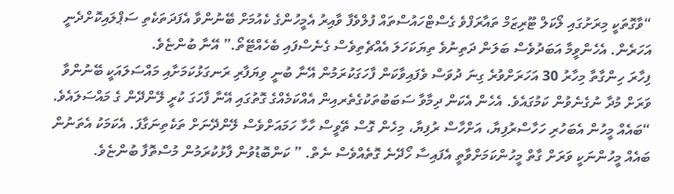“ވާގޮތަކީ މިރަށުގައި ލޯކަލް ޓޫރިޒަމް ތައާރަފްވެ ގެސްޓްހައުސްތައް ފުލްވެފާ ވާއިރު އެމީހުންގެ ކެއުމަށް ބޭނުންވާ އެފަދަތަކެތި ސަޕްލައިކޮށްދެނީ އަހަރެން. އެހެންވީމާ އަބަދުވެސް ބަލަން ދަތިނުވެ ތިޔަކަހަލަ އެއްޗެތިވެސް ގެނެސްފައި ބެހެއްޓޭތޯ.” އޭނާ ބުންޏެވެ.
ފިހާރަ ހިންގާތާ މިހާރު 30 އަހަރަށްވުރެ ގިނަ ދުވަސް ވެފައިވާކަން ފާހަގަކުރަމުން އޭނާ ބުނީ ވިޔަފާރި ރަނގަޅުކަމަށާއި މައްސަލައަކީ ބޭނުންވާ ވަރަށް މުދާ ނުގެނެވުން ކަމުގައެވެ. އެހެން އެކަން ދިމާވާ ސަބަބުތަކުގެތެރއިން އެއްކަމެއްގެ ގޮތުގައި އޭނާ ފާހަގަ ކުރީ ލޭންދޭން ގެ މައްސަލައެވެ.
“ބައެއް މީހުން އެބަހުރި ހަހާސްރުފިޔާ، އަށްހާސް ރުފިޔާ، މިހެން ގޮސް ތޭވީސް ހާހާ ހަމައަށްވެސް ލޭންދޭނަށް ތަކެތިނަގާފަ. އެކަމަކު އެތަނުން ބައެއް މީހުންނަކީ ވަރަށް ގާތް މީހުންކަމަށްވާތީ އެފައިސާ ހޯދޭނެ ގޮތެއްވެސް ނެތް. ” ކަންބޮޑުވުން ފާޅުކުރަމުން މުސްތޮފާ ބުންޏެވެ.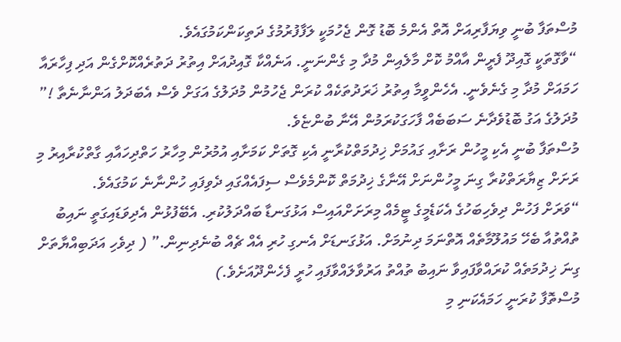މުސްތަފާ ބުނީ ވިޔަފާރިއަށް އޮތް އެންމެ ބޮޑު ގޮން ޖެހުމަކީ ލަފާފުރުމުގެ ދަތިކަންކަމުގައެވެ.
“ވާގޮތަކީ ގޮއިދޫ ފެރީން އާއްމު ކޮށް މާލެއިން މުދާ މި ގެންނަނީ. އަނެއްކާ ގޮއިދުއަށް އިތުރު ދަތުރެއްކޮށްގެން އަދި ފިހާރައާ ހަމައަށް މުދާ މި ގެނެވެނީ. އެހެންވީމާ އިތުރު ޚަރަދުތަކެއް ކުރަން ޖެހުމުން މުދަލުގެ އަގަށް ވެސް އެބަދަލު އަންނާނެތާ !” މުދަލުގެ އަގު ބޮޑުވެދާނެ ސަބަބެއް ފާހަގަކުރަމުން އޭނާ ބުންޏެވެ.
މުސްތަފާ ބުނީ އެކި މީހުން ރަށާއި ގައުމަށް ޚިދުމަތްކުރާނީ އެކި ގޮތަށް ކަމަށާއި އުމުރުން މިހާރު ހަތްދިހައާއި ގާތްކުރާއިރު މި ރަށަށް ޒިޔާރަތްކުރާ ގިނަ މީހުންނަށް އޭނާގެ ޚިދުމަތް ކޮންމެވެސް ސިފައެއްގައި ދެވިފައި ހުންނާނެ ކަމުގައެވެ.
“ވަރަށް ފަހުން ދިވެހިބަހުގެ އެކަޑެމީގެ ޓީމެއް މިރަށަށްއައިސް އަޅުގަނޑާ ބައްދަލުކުރި. އެބޭފުޅުން އެދިވަޑައިގަތީ ނައިބު ތުއްތުއާ ބެހޭ މައުލޫމާތެއް އޮތްނަމަ ދިނުމަށް. އަޅުގަނޑަށް އެނގި ހުރި އެއް ޗެއް ބުނެދިނިން.” ( ދިވެހި އަދަބިއްޔާތަށް ގިނަ ޚިދުމަތެއް ކުރައްވާފައިވާ ނައިބު ތުއްތު އަރުވާލައްވާފައި ހުރީ ފެހެންދޫއަށެވެ.)
މުސްތޮފާ ކުރަނީ ހަމައެކަނި މި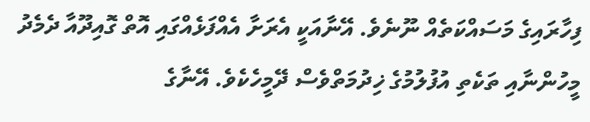ފިހާރައިގެ މަސައްކަތެއް ނޫނެވެ. އޭނާއަކީ އެރަށާ އެއްފަޅެއްގައި އޮތް ގޮއިދޫއާ ދެމެދު މީހުންނާއި ތަކެތި އުފުލުމުގެ ޚިދުމަތްވެސް ދޭމީހެކެވެ. އޭނާގެ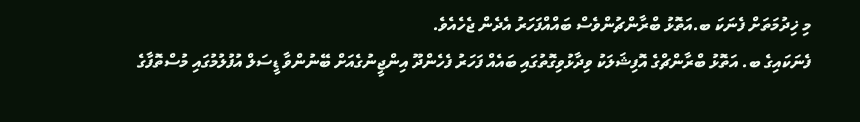މި ޚިދުމަތަށް ފެނަކަ ބ.އަތޮޅު ބްރާންޗުންވެސް ބައްއްފަހަރު އެދެން ޖެހެއެވެ.
ފެނަކައިގެ ބ. އަތޮޅު ބްރާންޗްގެ އޮފިޝަލަކު ވިދާޅުވިގޮތުގައި ބައެއް ފަހަރު ފެހެންދޫ އިންޖީނުގެއަށް ބޭނުންވާ ޑީސަލް އުފުލުމުގައި މުސްތޮފާގެ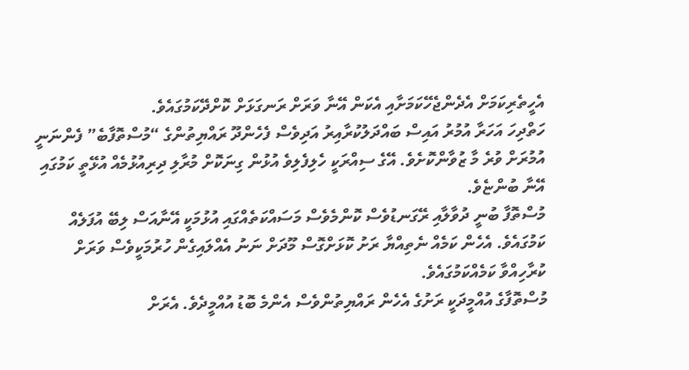އެހީތެރިކަމަށް އެދެންޖެހޭކަމަށާއި އެކަން އޭނާ ވަރަށް ރަނގަޅަށް ކޮށްދޭކަމުގައެވެ.
ހަތްދިހަ އަހަރާ އުމުރު އައިސް ބައްދަލުކުރާއިރު އަދިވެސް ފެހެންދޫ ރައްޔިތުންގެ “މުސްތޮފާބެ” ފެންނަނީ އުމުރަށް ވުރެ މާ ޒުވާންކޮށެވެ. އޭގެ ސިއްރަކީ ހެލިފެލިވެ އުޅުން ގިނަކޮށް މުރާލި ދިރިއުޅުމެއް އުޅޭތީ ކަމުގައި އޭނާ ބުންޏެވެ.
މުސްތޮފާ ބުނީ ދުވާލާއި ރޭގަނޑުވެސް ކޮންމެވެސް މަސައްކަތެއްގައި އުޅުމަކީ އޭނާއަސް ލިބޭ އުފަލެއް ކަމުގައެވެ. އެހެން ކަމެއް ނެތިއްޔާ ރަށު ކޮޅަށްގޮސް މޫދަށް ނަނު އެއްލައިގެން ހުރުމަކީވެސް ވަރަށް ކުރާހިއްވާ ކަމެއްކަމުގައެވެ.
މުސްތޮފާގެ އުއްމީދަކީ ރަށުގެ އެހެން ރައްޔިތުންވެސް އެންމެ ބޮޑު އުއްމީދެވެ. އެރަށް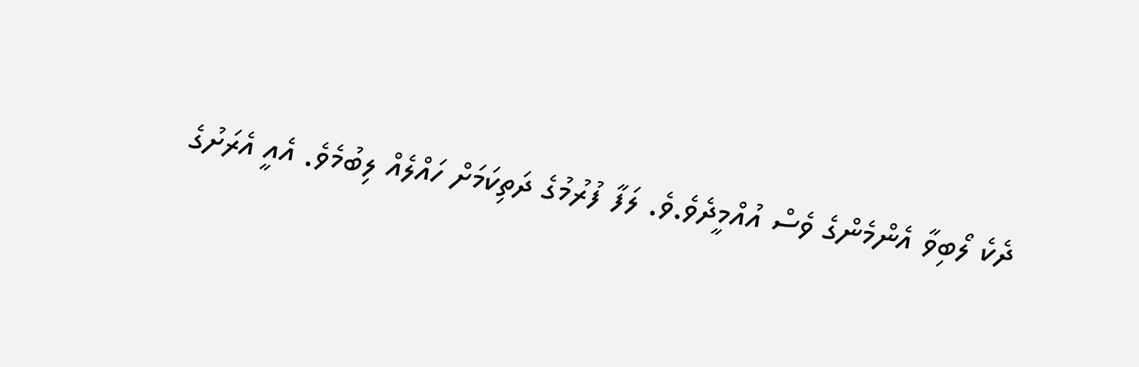ދެކެ ލޯބިވާ އެންމެންގެ ވެސް އުއްމީދެވެ.ވެ. ލަފާ ފުރުމުގެ ދަތިކަމަށް ހައްލެއް ލިބުމެވެ. އެއީ އެރަށުގެ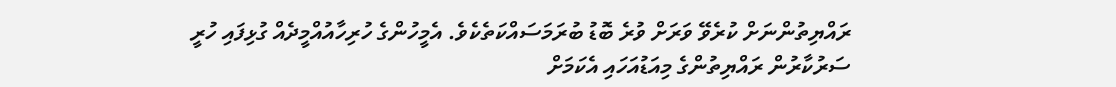ރައްޔިތުންނަށް ކުރެވޭ ވަރަށް ވުރެ ބޮޑު ބުރަމަސައްކަތެކެވެ. އެމީހުންގެ ހުރިހާއުއްމީދެއް ގުޅިފައި ހުރީ ސަރުކާރުން ރައްޔިތުންގެ މިއަޑުއަހައި އެކަމަށް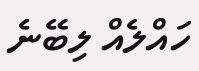ހައްލެއް ލިބޭނެ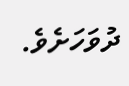ދުވަހަށެވެ.